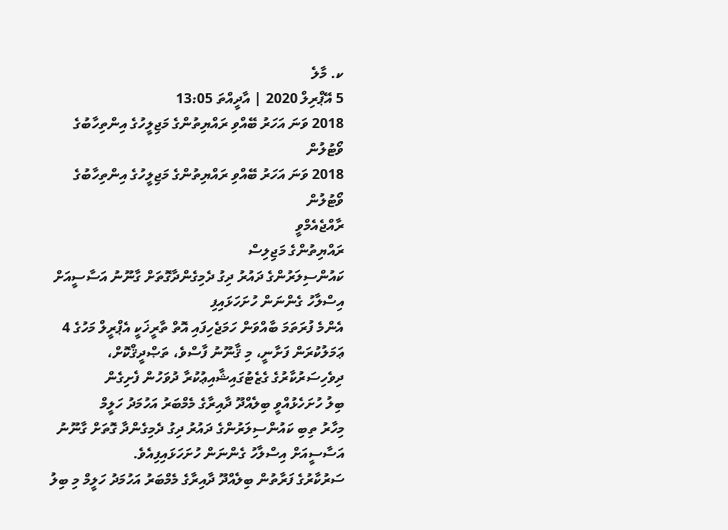ކ. މާލެ
5 އޭޕްރިލް 2020 | އާދީއްތަ 13:05
2018 ވަނަ އަހަރު ބޭއްވި ރައްޔިތުންގެ މަޖިލީހުގެ އިންތިހާބުގެ ވޯޓުލުން
2018 ވަނަ އަހަރު ބޭއްވި ރައްޔިތުންގެ މަޖިލީހުގެ އިންތިހާބުގެ ވޯޓުލުން
ރާއްޖެއެމްވީ
ރައްޔިތުންގެ މަޖިލިސް
ކައުންސިލަރުންގެ ދައުރު ދިގު ދެމިގެންދާގޮތަށް ގާނޫނު އަސާސީއަށް އިސްލާހު ގެންނަން ހުށަހަޅައިފި
އެންމެ ފުރަތަމަ ބާއްވަން ހަމަޖެހިފައި އޮތް ތާރީޚަކީ އެޕްރީލް މަހުގެ 4
ޢަމަލުކުރަން ފަށާނީ، މި ޤާނޫނު ފާސްވެ، ތަޞްދީޤްކޮށް، ދިވެހިސަރުކާރުގެ ގެޒެޓުގައިޝާއިޢުކުރާ ދުވަހުން ފެށިގެން
ބިލު ހުށަހެޅުއްވީ ބިލެއްދޫ ދާއިރާގެ މެމްބަރު އަހުމަދު ހަލީމް
މިހާރު ތިބި ކައުންސިލަރުންގެ ދައުރު ދިގު ދެމިގެންދާ ގޮތަށް ގާނޫނު އަސާސީއަށް އިސްލާހު ގެންނަން ހުށަހަޅައިފިއެވެ.
ސަރުކާރުގެ ފަރާތުން ބިލެއްދޫ ދާއިރާގެ މެމްބަރު އަހުމަދު ހަލީމް މި ބިލު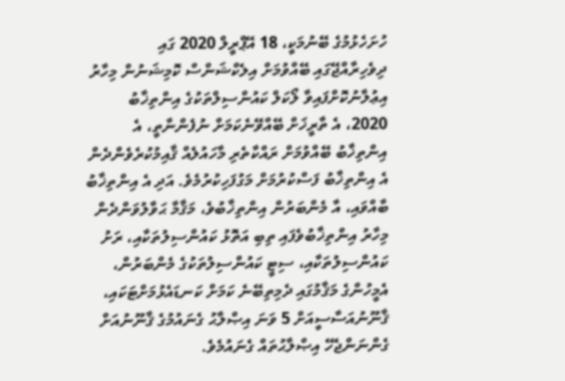ހުށަހެޅުމުގެ ބޭނުމަކީ، 18 އޭޕްރީލް 2020 ގައި ދިވެހިރާއްޖޭގައި ބޭއްވުމަށް އިލެކްޝަންސް ކޮމިޝަނުން މިހާރު އިޢުލާނުކޮށްފައިވާ ލޯކަލް ކައުންސިލްތަކުގެ އިންތިޚާބު 2020، އެ ތާރީޚަށް ބޭއްވޭނެކަމަށް ނުފެންނާތީ، އެ އިންތިޚާބު ބޭއްވުމަށް ރައްކާތެރި މާހައުލެއް ޤާއިމުކުރެވެންދެން އެ އިންތިޚާބު ފަސްކުރުމަށް މަގުފަހިކުރުމެވެ. އަދި އެ އިންތިޚާބު ބާއްވައި، އާ މެންބަރުން އިންތިޚާބުވެ، މަޤާމާ ޙަވާލުވަންދެން މިހާރު އިންތިޚާބުވެފައި ތިބި އަތޮޅު ކައުންސިލުތަކާއި، ރަށު ކައުންސިލުތަކާއި، ސިޓީ ކައުންސިލުތަކުގެ މެންބަރުން، އެމީހުންގެ މަޤާމުގައި ދެމިތިބޭނެ ކަމަށް ކަނޑައެޅުމަށްޓަކައި، ޤާނޫނުއަސާސީއަށް 5 ވަނަ އިޞްލާޙު ގެނައުމުގެ ޤާނޫނުއަށް ގެންނަންޖެހޭ އިޞްލާޙުތައް ގެނައުމެވެ.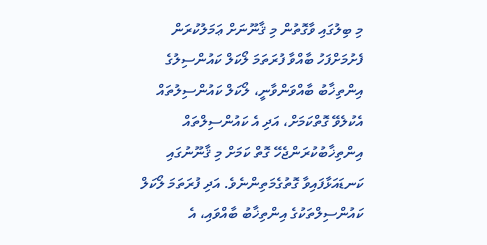މި ބިލުގައި ވާގޮތުން މި ޤާނޫނަށް ޢަމަލުކުރަން ފެށުމަށްފަހު ބާއްވާ ފުރަތަމަ ލޯކަލް ކައުންސިލުގެ އިންތިޚާބު ބާއްވަންވާނީ، ލޯކަލް ކައުންސިލުތައް އެކުލެވޭ ގޮތްކަމަށް، އަދި އެ ކައުންސިލްތައް އިންތިޚާބުކުރަންޖެހޭ ގޮތް ކަމަށް މި ޤާނޫނުގައި ކަނޑައަޅާފައިވާ ގޮތުގެމަތިންނެވެ. އަދި ފުރަތަމަ ލޯކަލް ކައުންސިލްތަކުގެ އިންތިޚާބު ބާއްވައި، އެ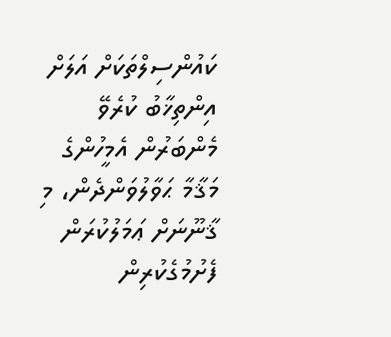ކައުންސިލްތަކަށް އަލަށް އިންތިޚާބު ކުރެވޭ މެންބަރުން އެމީހުންގެ މަޤާމާ ޙަވާލުވަންދެން، މި ޤާނޫނަށް ޢަމަލުކުރަން ފެށުމުގެކުރިން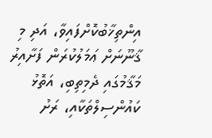އިންތިޚާބުކޮށްފައިވާ، އަދި މި ޤާނޫނަށް ޢަމަލުކުރަން ފަށާއިރު މަޤާމުގައި ދެމިތިބި، އަތޮޅު ކައުންސިލްތަކާއި، ރަށު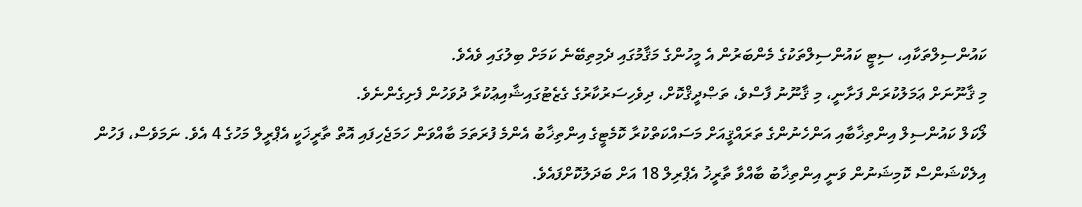ކައުންސިލްތަކާއި، ސިޓީ ކައުންސިލްތަކުގެ މެންބަރުން އެ މީހުންގެ މަޤާމުގައި ދެމިތިބޭނެ ކަމަށް ބިލުގައި ވެއެވެ.
މި ޤާނޫނަށް ޢަމަލުކުރަން ފަށާނީ، މި ޤާނޫނު ފާސްވެ، ތަޞްދީޤްކޮށް، ދިވެހިސަރުކާރުގެ ގެޒެޓުގައިޝާއިޢުކުރާ ދުވަހުން ފެށިގެންނެވެ.
ލޯކަލް ކައުންސިލް އިންތިޚާބާއި އަންހެނުންގެ ތަރައްޤީއަށް މަސައްކަތްކުރާ ކޮމެޓީގެ އިންތިޚާބު އެންމެ ފުރަތަމަ ބާއްވަން ހަމަޖެހިފައި އޮތް ތާރީޚަކީ އެޕްރީލް މަހުގެ 4 އެވެ. ނަމަވެސް، ފަހުން އިލެކްޝަންސް ކޮމިޝަނުން ވަނީ އިންތިޚާބު ބާއްވާ ތާރީޚު އެޕްރިލް 18 އަށް ބަދަލުކޮށްފައެވެ.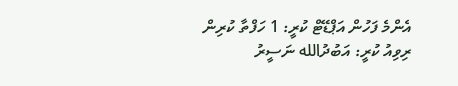އެންމެ ފަހުން އަޕްޑޭޓް ކުރީ: 1 ހަފްތާ ކުރިން
ރިވިއު ކުރީ: އަބުދުالله ނަސީރު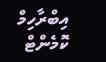އިބްރާހިމް
ކޮމެންޓް